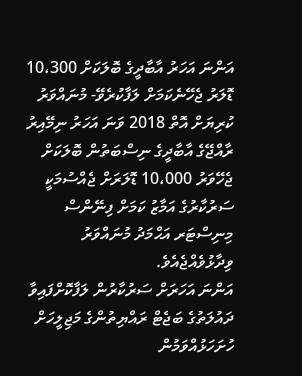އަންނަ އަހަރު އާބާދީގެ ބޮލަކަށް 10،300 ޑޮލަރު ޖެހޭނެކަމަށް ލަފާކުރެވޭ- މުނައްވަރު
ކުރިޔަށް އޮތް 2018 ވަނަ އަހަރު ނިމޭއިރު ރާއްޖޭގެ އާބާދީގެ ނިސްބަތުން ބޮލަކަށް ޖެހޭވަރު 10،000 ޑޮލަރަށް ޖެއްސުމަކީ ސަރުކާރުގެ އަމާޒު ކަމަށް ފިނޭންސް މިނިސްޓަރ އަޙްމަދު މުނައްވަރު ވިދާޅުވެއްޖެއެވެ.
އަންނަ އަހަރަށް ސަރުކާރުން ލަފާކޮށްފައިވާ ދައުލަތުގެ ބަޖެޓް ރައްޔިތުންގެ މަޖިލީހަށް ހުށަހަޅުއްވަމުން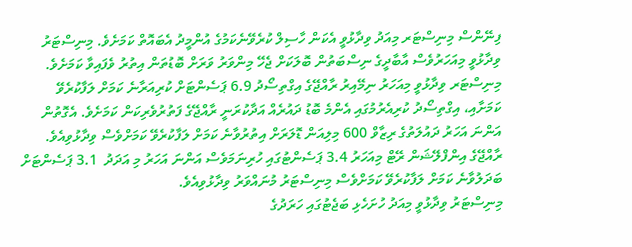ފިނޭންސް މިނިސްޓަރ މިއަދު ވިދާޅުވީ އެކަން ހާސިލް ކުރެވޭނެކަމުގެ އުންމީދު އެބައޮތް ކަމަށެވެ. މިނިސްޓަރު ވިދާޅުވީ މިއަހަރުވެސް އާބާދީގެ ނިސްބަތުން ބޮލަކަށް ޖެހޭ މިންވަރު ވަރަށް ބޮޑުތަން އިތުރު ވެފައިވާ ކަމަށެވެ.
މިނިސްޓަރ ވިދާޅުވީ މިއަހަރު ނިމޭއިރު ރާއްޖޭގެ އިގްތިސޯދު 6.9 ޕަސެންޓަށް ކުރިއަރާނެ ކަމަށް ލަފާކުރެވޭ ކަމަށާއި، އިގްތިސޯދު ކުރިއެރުމުގައި އެންމެ ބޮޑު ދައުރެއް އަދާކުރަނީ ރާއްޖޭގެ ފަތުރުވެރިކަން ކަމަށެވެ. އެގޮތުން އަންނަ އަހަރު ދައުލަތުގެ ރިޒާވް 600 މިލިއަން ޑޮލަރަށް އިތުރުވާނެ ކަމަށް ލަފާކުރެވޭ ކަމަށްވެސް ވިދާޅުވިއެވެ.
ރާއްޖޭގެ އިންފްލޭޝަން ރޭޓް މިއަހަރު 3.4 ޕަސެންޓުގައި ހުރިނަމަވެސް އަންނަ އަހަރު މި އަދަދު  3.1 ޕަސެންޓަށް ބަދަލުވާނެ ކަމަށް ލަފާކުރެވޭ ކަމަށްވެސް މިނިސްޓަރު މުނައްވަރު ވިދާޅުވިއެވެ.
މިނިސްޓަރު ވިދާޅުވީ މިއަދު ހުށަހެޅި ބަޖެޓުގައި ހަރަދުގެ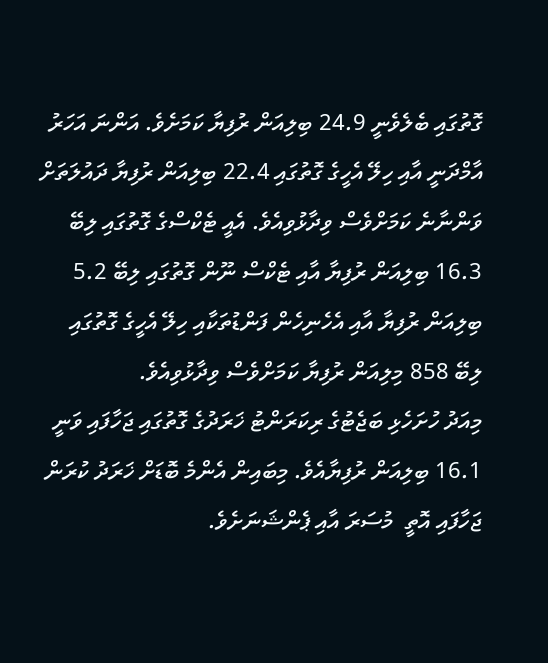ގޮތުގައި ބެލެވެނީ 24.9 ބިލިއަން ރުފިޔާ ކަމަށެވެ. އަންނަ އަހަރު އާމްދަނީ އާއި ހިލޭ އެހީގެ ގޮތުގައި 22.4 ބިލިއަން ރުފިޔާ ދައުލަތަށް ވަންނާނެ ކަމަށްވެސް ވިދާޅުވިއެވެ. އެއީ ޓެކްސްގެ ގޮތުގައި ލިބޭ 16.3 ބިލިއަން ރުފިޔާ އާއި ޓެކްސް ނޫން ގޮތުގައި ލިބޭ 5.2 ބިލިއަން ރުފިޔާ އާއި އެހެނިހެން ފަންޑުތަކާއި ހިލޭ އެހީގެ ގޮތުގައި ލިބޭ 858 މިލިއަން ރުފިޔާ ކަމަށްވެސް ވިދާޅުވިއެވެ.
މިއަދު ހުށަހެޅި ބަޖެޓުގެ ރިކަރަންޓު ޚަރަދުގެ ގޮތުގައި ޖަހާފައި ވަނީ  16.1 ބިލިއަން ރުފިޔާއެވެ. މިބައިން އެންމެ ބޮޑަށް ޚަރަދު ކުރަން ޖަހާފައި އޮތީ  މުސަރަ އާއި ޕެންޝަނަށެވެ.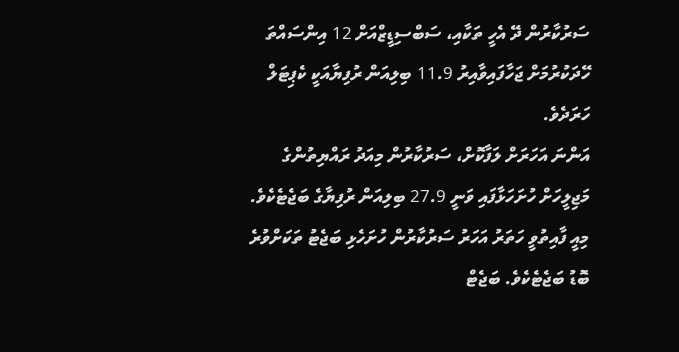ސަރުކާރުން ދޭ އެހީ ތަކާއި، ސަބްސިޑީޒްއަށް 12 އިންސައްތަ ހޭދަކުރުމަށް ޖަހާފައިވާއިރު 11.9 ބިލިއަން ރުފިޔާއަކީ ކެޕިޓަލް ހަރަދެވެ.
އަންނަ އަހަރަށް ލަފާކޮށް، ސަރުކާރުން މިއަދު ރައްޔިތުންގެ މަޖިލީހަށް ހުށަހަޅާފައި ވަނީ 27.9 ބިލިއަން ރުފިޔާގެ ބަޖެޓެކެވެ. މިއީ ފާއިތުވީ ހަތަރު އަހަރު ސަރުކާރުން ހުށަހެޅި ބަޖެޓު ތަކަށްވުރެ ބޮޑު ބަޖެޓެކެވެ. ބަޖެޓް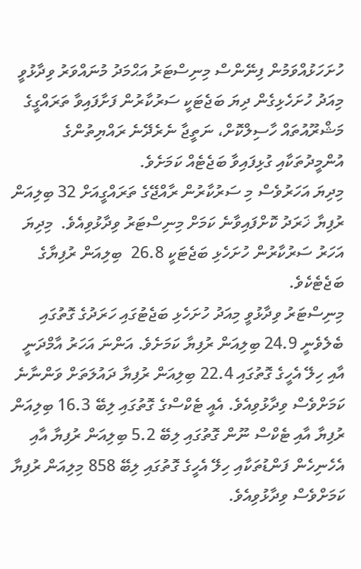ހުށަހަޅުއްވަމުން ފިނޭންސް މިނިސްޓަރު އަޙްމަދު މުނައްވަރު ވިދާޅުވީ މިއަދު ހުށަހެޅިގެން ދިޔަ ބަޖެޓަކީ ސަރުކާރުން ފަށާފައިވާ ތަރައްގީގެ މަޝްރޫއުތައް ހާސިލްކޮށް، ނަތީޖާ ނެރެދޭނެ ރައްޔިތުންގެ އުންމީދުތަކާއި ގުޅިފައިވާ ބަޖެޓެއް ކަމަށެވެ.
މިދިޔަ އަހަރުވެސް މި ސަރުކާރުން ރާއްޖޭގެ ތަރައްގީއަށް 32 ބިލިއަން ރުފިޔާ ޚަރަދު ކޮށްފައިވާނެ ކަމަށް މިނިސްޓަރު ވިދާޅުވިއެވެ.  މިދިޔަ އަހަރު ސަރުކާރުން ހުށަހެޅި ބަޖެޓަކީ 26.8  ބިލިއަން ރުފިޔާގެ ބަޖެޓެކެވެ.
މިނިސްޓަރު ވިދާޅުވީ މިއަދު ހުށަހެޅި ބަޖެޓުގައި ހަރަދުގެ ގޮތުގައި ބެލެވެނީ 24.9 ބިލިއަން ރުފިޔާ ކަމަށެވެ. އަންނަ އަހަރު އާމްދަނީ އާއި ހިލޭ އެހީގެ ގޮތުގައި 22.4 ބިލިއަން ރުފިޔާ ދައުލަތަށް ވަންނާނެ ކަމަށްވެސް ވިދާޅުވިއެވެ. އެއީ ޓެކްސްގެ ގޮތުގައި ލިބޭ 16.3 ބިލިއަން ރުފިޔާ އާއި ޓެކްސް ނޫން ގޮތުގައި ލިބޭ 5.2 ބިލިއަން ރުފިޔާ އާއި އެހެނިހެން ފަންޑުތަކާއި ހިލޭ އެހީގެ ގޮތުގައި ލިބޭ 858 މިލިއަން ރުފިޔާ ކަމަށްވެސް ވިދާޅުވިއެވެ.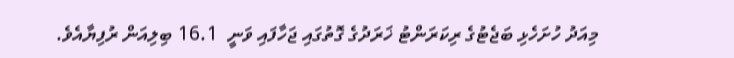މިއަދު ހުށަހެޅި ބަޖެޓުގެ ރިކަރަންޓު ޚަރަދުގެ ގޮތުގައި ޖަހާފައި ވަނީ  16.1 ބިލިއަން ރުފިޔާއެވެ.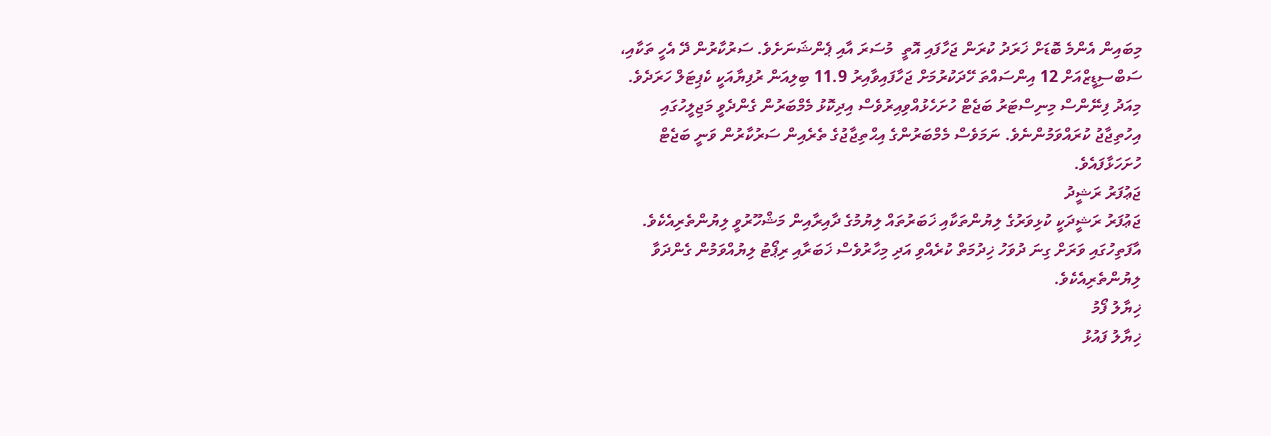މިބައިން އެންމެ ބޮޑަށް ޚަރަދު ކުރަން ޖަހާފައި އޮތީ  މުސަރަ އާއި ޕެންޝަނަށެވެ. ސަރުކާރުން ދޭ އެހީ ތަކާއި، ސަބްސިޑީޒްއަށް 12 އިންސައްތަ ހޭދަކުރުމަށް ޖަހާފައިވާއިރު 11.9 ބިލިއަން ރުފިޔާއަކީ ކެޕިޓަލް ހަރަދެވެ.
މިއަދު ފިނޭންސް މިނިސްޓަރު ބަޖެޓް ހުށަހެޅުއްވިއިރުވެސް އިދިކޮޅު މެމްބަރުން ގެންދެވީ މަޖިލީހުގައި އިހުތިޖާޖު ކުރައްވަމުންނެވެ. ނަމަވެސް މެމްބަރުންގެ އިޙްތިޖާޖުގެ ތެރެއިން ސަރުކާރުން ވަނީ ބަޖެޓް ހުށަހަޅާފައެވެ.
ޖަޢުފަރު ރަޝީދު
ޖަޢުފަރު ރަޝީދަކީ ކުޅިވަރުގެ ލިޔުންތަކާއި ޚަބަރުތައް ލިޔުމުގެ ދާއިރާއިން މަޝްހޫރުވީ ލިޔުންތެރިއެކެވެ. އާފަތިހުގައި ވަރަށް ގިނަ ދުވަހު ޚިދުމަތް ކުރެއްވި އަދި މިހާރުވެސް ޚަބަރާއި ރިޕޯޓު ލިޔުއްވަމުން ގެންދަވާ ލިޔުންތެރިއެކެވެ.
ޚިޔާލު ފޯމު
ޚިޔާލު ފައުޅު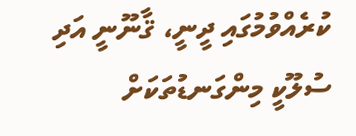ކުރެއްވުމުގައި ދީނީ، ޤާނޫނީ އަދި ސުލޫކީ މިންގަނޑުތަކަށް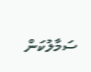ސަމާލުކަން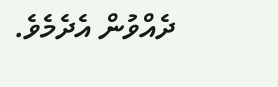ދެއްވުން އެދެމެވެ.